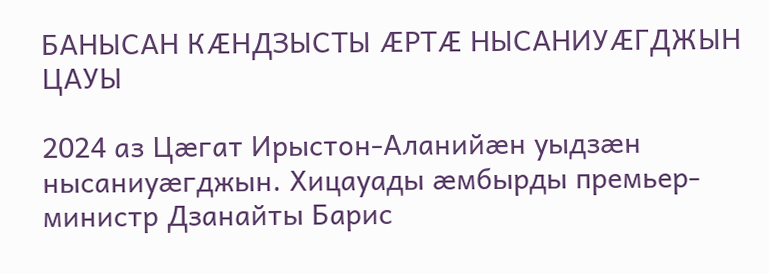БАНЫСАН КÆНДЗЫСТЫ ÆРТÆ НЫСАНИУÆГДЖЫН ЦАУЫ

2024 аз Цæгат Ирыстон-Аланийæн уыдзæн нысаниуæгджын. Хицауады æмбырды премьер-министр Дзанайты Барис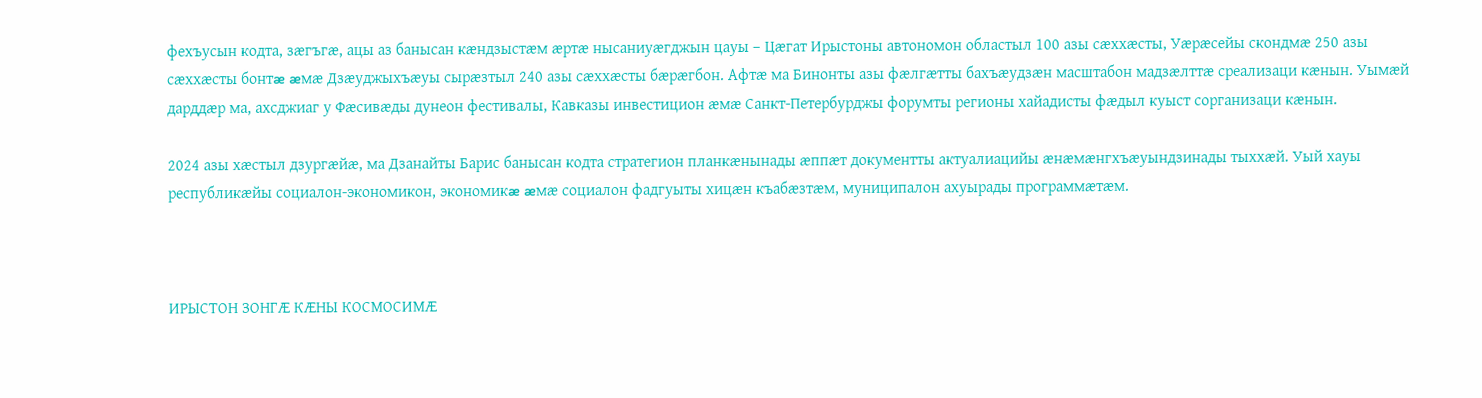фехъусын кодта, зæгъгæ, ацы аз банысан кæндзыстæм æртæ нысаниуæгджын цауы – Цæгат Ирыстоны автономон областыл 100 азы сæххæсты, Уæрæсейы скондмæ 250 азы сæххæсты бонтæ æмæ Дзæуджыхъæуы сырæзтыл 240 азы сæххæсты бæрæгбон. Афтæ ма Бинонты азы фæлгæтты бахъæудзæн масштабон мадзæлттæ среализаци кæнын. Уымæй дарддæр ма, ахсджиаг у Фæсивæды дунеон фестивалы, Кавказы инвестицион æмæ Санкт-Петербурджы форумты регионы хайадисты фæдыл куыст сорганизаци кæнын.

2024 азы хæстыл дзургæйæ, ма Дзанайты Барис банысан кодта стратегион планкæнынады æппæт документты актуалиацийы æнæмæнгхъæуындзинады тыххæй. Уый хауы республикæйы социалон-экономикон, экономикæ æмæ социалон фадгуыты хицæн къабæзтæм, муниципалон ахуырады программæтæм.



ИРЫСТОН ЗОНГÆ КÆНЫ КОСМОСИМÆ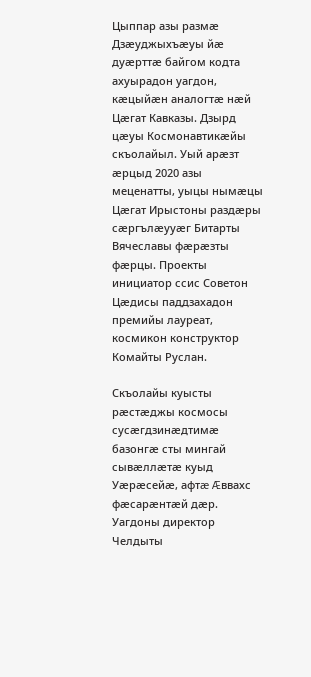Цыппар азы размæ Дзæуджыхъæуы йæ дуæрттæ байгом кодта ахуырадон уагдон, кæцыйæн аналогтæ нæй Цæгат Кавказы. Дзырд цæуы Космонавтикæйы скъолайыл. Уый арæзт æрцыд 2020 азы меценатты, уыцы нымæцы Цæгат Ирыстоны раздæры сæргълæууæг Битарты Вячеславы фæрæзты фæрцы. Проекты инициатор ссис Советон Цæдисы паддзахадон премийы лауреат, космикон конструктор Комайты Руслан.

Скъолайы куысты рæстæджы космосы сусæгдзинæдтимæ базонгæ сты мингай сывæллæтæ куыд Уæрæсейæ, афтæ Æввахс фæсарæнтæй дæр. Уагдоны директор Челдыты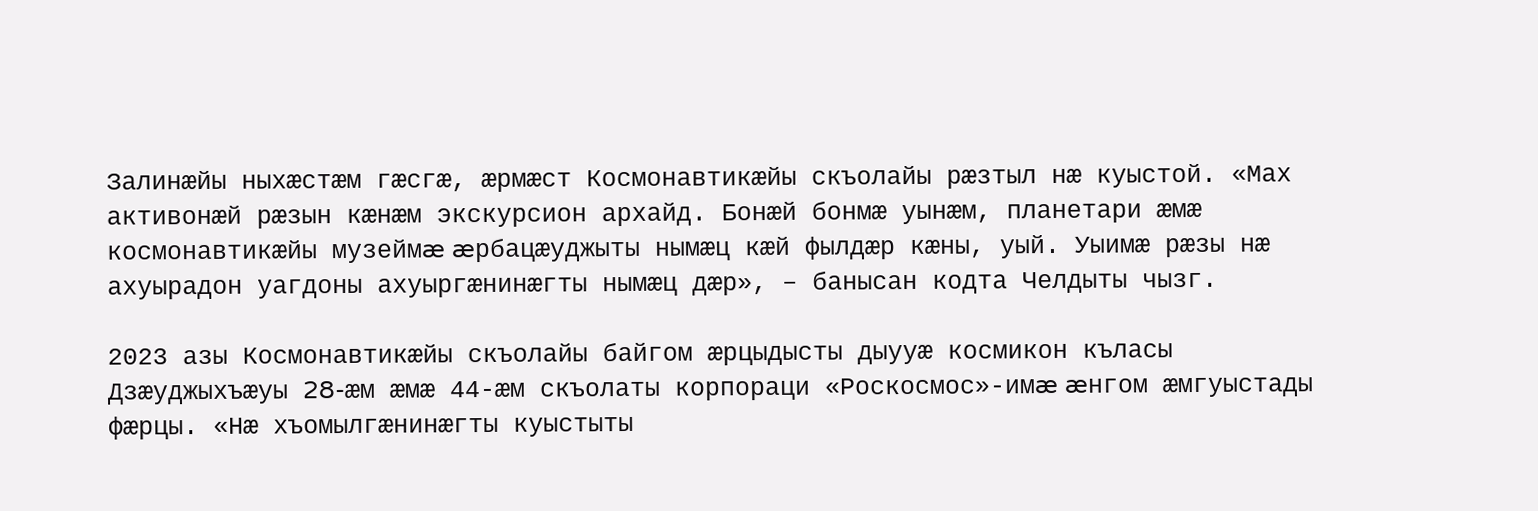Залинæйы ныхæстæм гæсгæ, æрмæст Космонавтикæйы скъолайы рæзтыл нæ куыстой. «Мах активонæй рæзын кæнæм экскурсион архайд. Бонæй бонмæ уынæм, планетари æмæ космонавтикæйы музеймæ æрбацæуджыты нымæц кæй фылдæр кæны, уый. Уыимæ рæзы нæ ахуырадон уагдоны ахуыргæнинæгты нымæц дæр», – банысан кодта Челдыты чызг.

2023 азы Космонавтикæйы скъолайы байгом æрцыдысты дыууæ космикон къласы Дзæуджыхъæуы 28-æм æмæ 44-æм скъолаты корпораци «Роскосмос»-имæ æнгом æмгуыстады фæрцы. «Нæ хъомылгæнинæгты куыстыты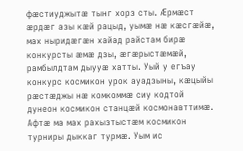фæстиуджытæ тынг хорз сты. Æрмæст æрдæг азы кæй рацыд, уымæ нæ кæсгæйæ, мах ныридæгæн хайад райстам бирæ конкурсты æмæ дзы, æгæрыстæмæй, рамбылдтам дыууæ хатты. Уый у егъау конкурс космикон урок ауадзыны, кæцыйы рæстæджы нæ комкоммæ сиу кодтой дунеон космикон станцæй космонавттимæ. Афтæ ма мах рахызтыстæм космикон турниры дыккаг турмæ. Уым ис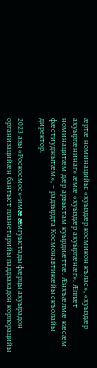æртæ номинацийы: «хуыздæр космикон кълас», «хуыздæр ахуыргæнинаг» æмæ «хуыздæр ахуыргæнæг». Æппæт номинацитæм дæр арвыстам куырдиæттæ. Æнхъæлмæ кæсæм фæстиуджытæм», – радзырдта Космонавтикæйы скъолайы директор.

2023 азы «Роскосмос»-имæ æмгуыстады фæрцы ахуырадон организацийæн бантыст планетарийы паддзахадон корпорацийы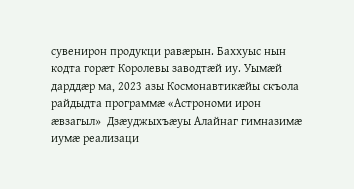сувенирон продукци равæрын. Баххуыс нын кодта горæт Королевы заводтæй иу. Уымæй дарддæр ма, 2023 азы Космонавтикæйы скъола райдыдта программæ «Астрономи ирон æвзагыл»  Дзæуджыхъæуы Алайнаг гимназимæ иумæ реализаци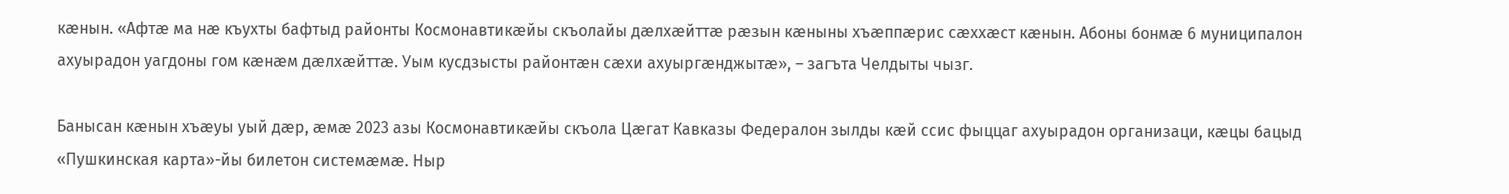кæнын. «Афтæ ма нæ къухты бафтыд районты Космонавтикæйы скъолайы дæлхæйттæ рæзын кæныны хъæппæрис сæххæст кæнын. Абоны бонмæ 6 муниципалон ахуырадон уагдоны гом кæнæм дæлхæйттæ. Уым кусдзысты районтæн сæхи ахуыргæнджытæ», – загъта Челдыты чызг.

Банысан кæнын хъæуы уый дæр, æмæ 2023 азы Космонавтикæйы скъола Цæгат Кавказы Федералон зылды кæй ссис фыццаг ахуырадон организаци, кæцы бацыд «Пушкинская карта»-йы билетон системæмæ. Ныр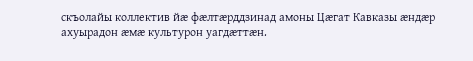скъолайы коллектив йæ фæлтæрддзинад амоны Цæгат Кавказы æндæр ахуырадон æмæ культурон уагдæттæн.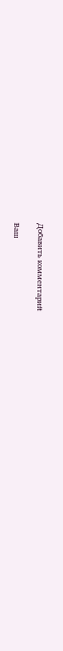Добавить комментарий

Ваш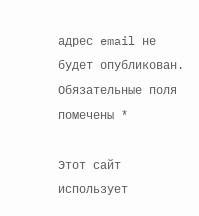адрес email не будет опубликован. Обязательные поля помечены *

Этот сайт использует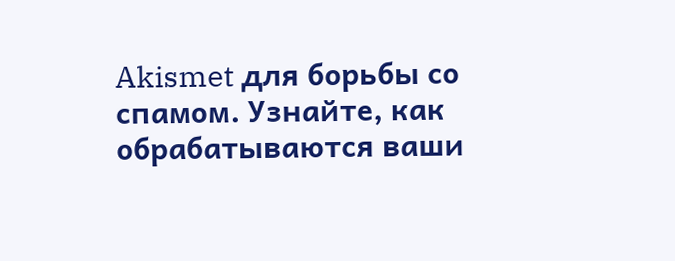Akismet для борьбы со спамом. Узнайте, как обрабатываются ваши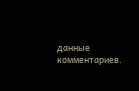данные комментариев.